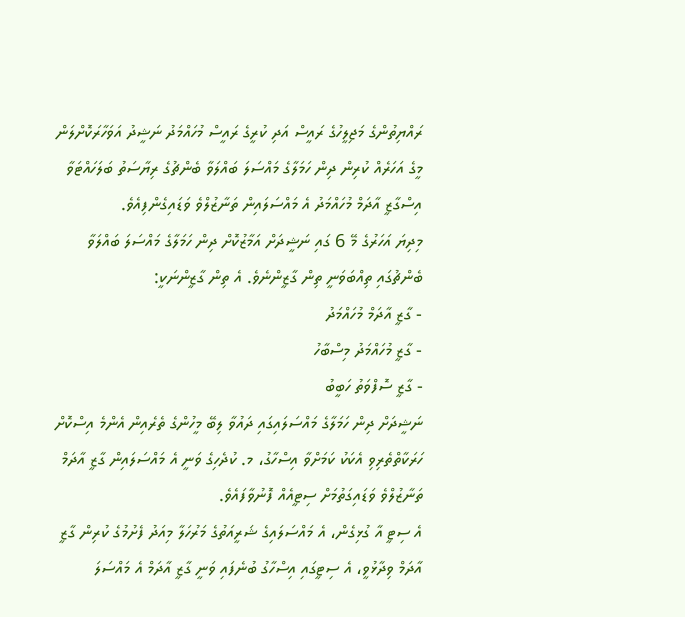ރައްޔިތުންގެ މަޖިލީހުގެ ރައީސް އަދި ކުރީގެ ރައީސް މުހައްމަދު ނަޝީދު އަވަހާރަކޮށްލަން މީގެ އަހަރެއް ކުރިން ދިން ހަމަލާގެ މައްސަލަ ބައްލަވާ ބެންޗުގެ ރިޔާސަތު ބަލަހައްޓަވާ އިސްގާޒީ އާދަމް މުހައްމަދު އެ މައްސަލައިން ތަނާޒުލްވެ ވަޑައިގެންފިއެވެ.
މިދިޔަ އަހަރުގެ މޭ 6 ގައި ނަޝީދަށް އަމާޒުކޮށް ދިން ހަމަލާގެ މައްސަލަ ބައްލަވާ ބެންޗުގައި ތިއްބަވަނީ ތިން ގާޒީންނެވެ. އެ ތިން ގާޒީންނަކީ:
- ގާޒީ އާދަމް މުހައްމަދު
- ގާޒީ މުހައްމަދު މިސްބާހު
- ގާޒީ ސޮފްވަތު ހަބީބު
ނަޝީދަށް ދިން ހަމަލާގެ މައްސަލައިގައި ދައުވާ ލިބޭ މީހުންގެ ތެރެއިން އެންމެ އިސްކޮށް ހަރަކާތްތެރިވި އެކަކު ކަމަށްވާ އިސްހާގު، މ. ކުދެހިގެ ވަނީ އެ މައްސަލައިން ގާޒީ އާދަމް ތަނާޒުލްވެ ވަޑައިގަތުމަށް ސިޓީއެއް ފޮނުވާފައެވެ.
އެ ސިޓީ އާ ގުޅިގެން، އެ މައްސަލައިގެ ޝަރީއަތުގެ މަރުހަލާ މިއަދު ފެށުމުގެ ކުރިން ގާޒީ އާދަމް ވިދާޅުވީ، އެ ސިޓީގައި އިސްހާގު ބުނެފައި ވަނީ ގާޒީ އާދަމް އެ މައްސަލަ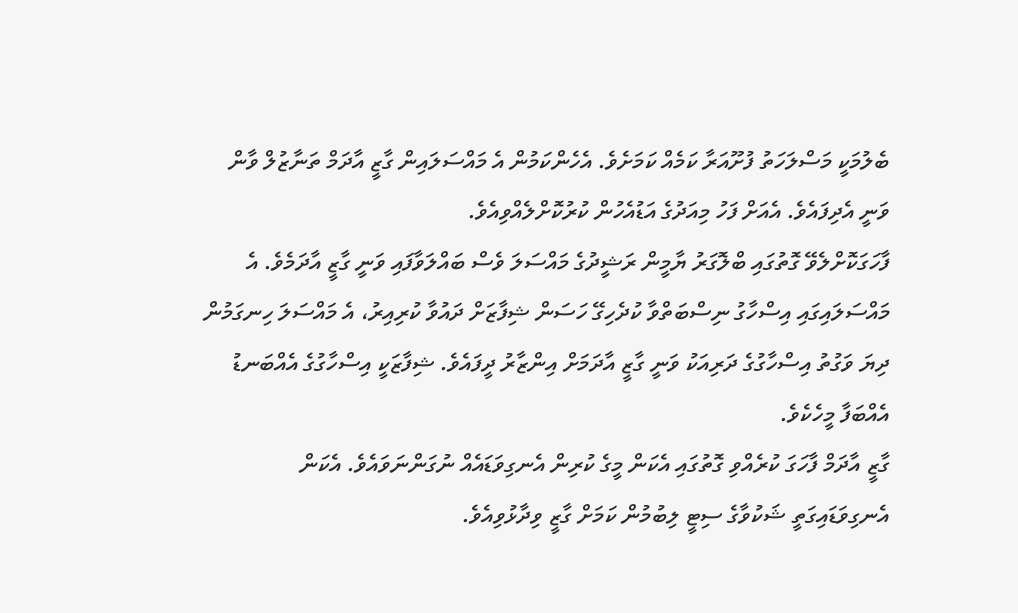ބެލުމަކީ މަސްލަހަތު ފުށޫއަރާ ކަމެއް ކަމަށެވެ. އެހެންކަމުން އެ މައްސަލައިން ގާޒީ އާދަމް ތަނާޒުލް ވާން ވަނީ އެދިފައެވެ. އެއަށް ފަހު މިއަދުގެ އަޑުއެހުން ކުރުކޮށްލެއްވިއެވެ.
ފާހަގަކޮށްލެވޭ ގޮތުގައި ބްލޮގަރު ޔާމީން ރަޝީދުގެ މައްސަލަ ވެސް ބައްލަވާފައި ވަނީ ގާޒީ އާދަމެވެ. އެ މައްސަލައިގައި އިސްހާގު ނިސްބަތްވާ ކުދެހިގޭ ހަސަން ޝިފާޒަށް ދައުވާ ކުރިއިރު، އެ މައްސަލަ ހިނގަމުން ދިޔަ ވަގުތު އިސްހާގުގެ ދަރިއަކު ވަނީ ގާޒީ އާދަމަށް އިންޒާރު ދީފައެވެ. ޝިފާޒަކީ އިސްހާގުގެ އެއްބަނޑު އެއްބަފާ މީހެކެވެ.
ގާޒީ އާދަމް ފާހަގަ ކުރެއްވި ގޮތުގައި އެކަން މީގެ ކުރިން އެނގިވަޑައެއް ނުގަންނަވައެވެ. އެކަން އެނގިވަޑައިގަތީ ޝަކުވާގެ ސިޓީ ލިބުމުން ކަމަށް ގާޒީ ވިދާޅުވިއެވެ.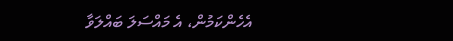އެހެންކަމުން، އެ މައްސަލަ ބައްލަވާ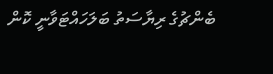ބެންޗުގެ ރިޔާސަތު ބަލަހައްޓަވާނީ ކޮން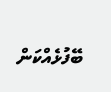ބޭފުޅެއްކަން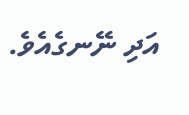އަދި ނޭނގެއެވެ.